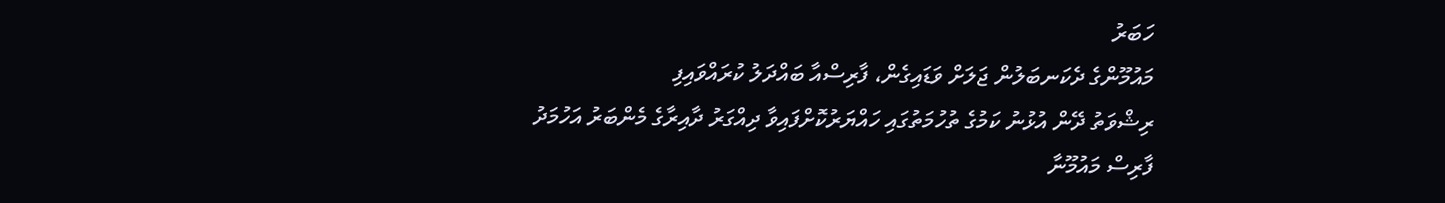ހަބަރު
މައުމޫންގެ ދެކަނބަލުން ޖަލަށް ވަޑައިގެން، ފާރިސްއާ ބައްދަލު ކުރައްވައިފި
ރިޝްވަތު ދޭން އުޅުނު ކަމުގެ ތުހުމަތުގައި ހައްޔަރުކޮށްފައިވާ ދިއްގަރު ދާއިރާގެ މެންބަރު އަހުމަދު ފާރިސް މައުމޫނާ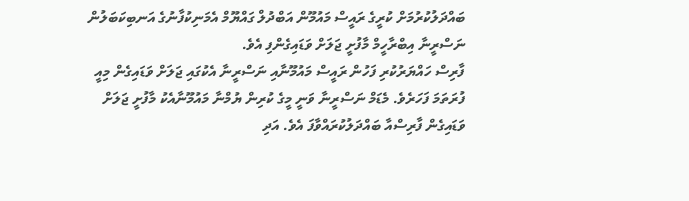ބައްދަލުކުރުމަށް ކުރީގެ ރައީސް މައުމޫން އަބްދުލް ގައްޔޫމް އެމަނިކުފާނުގެ އަނބިކަބަލުން ނަސްރީނާ އިބްރާހީމް މާފުށީ ޖަލަށް ވަޑައިގެންފި އެވެ.
ފާރިސް ހައްޔަރުކުރި ފަހުން ރައީސް މައުމޫނާއި ނަސްރީނާ އެކުގައި ޖަލަށް ވަޑައިގެން މިއީ ފުރަތަމަ ފަހަރެވެ. މެޑަމް ނަސްރީނާ ވަނީ މީގެ ކުރިން ޔުމްނާ މައުމޫނާއެކު މާފުށީ ޖަލަށް ވަޑައިގެން ފާރިސްއާ ބައްދަލުކުރައްވާފަ އެވެ. އަދި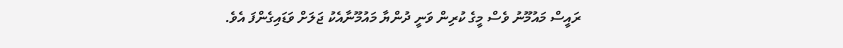ރައީސް މައުމޫނު ވެސް މީގެ ކުރިން ވަނީ ދުންޔާ މައުމޫނާއެކު ޖަލަށް ވަޑައިގެންފަ އެވެ.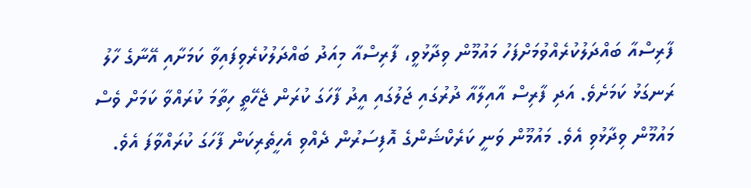ފާރިސްއާ ބައްދަލުކުރެއްވުމަށްފަހު މައުމޫން ވިދާޅުވީ، ފާރިސްއާ މިއަދު ބައްދަލުކުރެވިފައިވާ ކަމަށާއި އޭނާގެ ހާލު ރަނގަޅު ކަމަށެވެ. އަދި ފާރިސް އާއިލާއާ ދުރުގައި ޖަލުގައި އީދު ފާހަގަ ކުރަން ޖެހޭތީ ހިތާމަ ކުރައްވާ ކަމަށް ވެސް މައުމޫން ވިދާޅުވި އެވެ. މައުމޫން ވަނީ ކަރެކްޝަންގެ އޮފިސަރުން ދެއްވި އެހީތެރިކަން ފާހަގަ ކުރައްވާފަ އެވެ.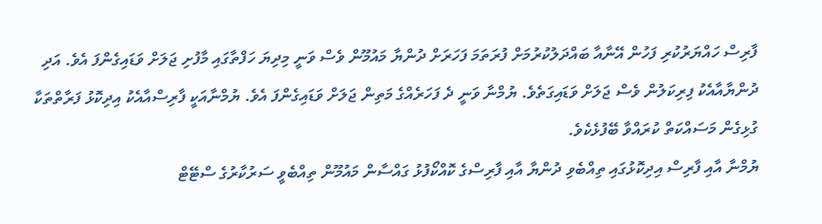ފާރިސް ހައްޔަރުކުރި ފަހުން އޭނާއާ ބައްދަލުކުރުމަށް ފުރަތަމަ ފަހަރަށް ދުންޔާ މައުމޫން ވެސް ވަނީ މިދިޔަ ހަފްތާގައި މާފުށި ޖަލަށް ވަޑައިގެންފަ އެވެ. އަދި ދުންޔާއާއެކު ފިރިކަލުން ވެސް ޖަލަށް ވަޑައިގަތެވެ. ޔުމްނާ ވަނީ ދެ ފަހަރެއްގެ މަތިން ޖަލަށް ވަޑައިގެންފަ އެވެ. ޔުމްނާއަކީ ފާރިސްއާއެކު އިދިކޮޅު ފަރާތްތަކާ ގުޅިގެން މަސައްކަތް ކުރައްވާ ބޭފުޅެކެވެ.
ޔުމްނާ އާއި ފާރިސް އިދިކޮޅުގައި ތިއްބެވި ދުންޔާ އާއި ފާރިސްގެ ކޮއްކޯފުޅު ގައްސާން މައުމޫން ތިއްބެވީ ސަރުކާރުގެ ސްޓޭޓް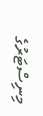މިނިސްޓަރުގެ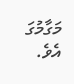މަގާމުގަ އެވެ.